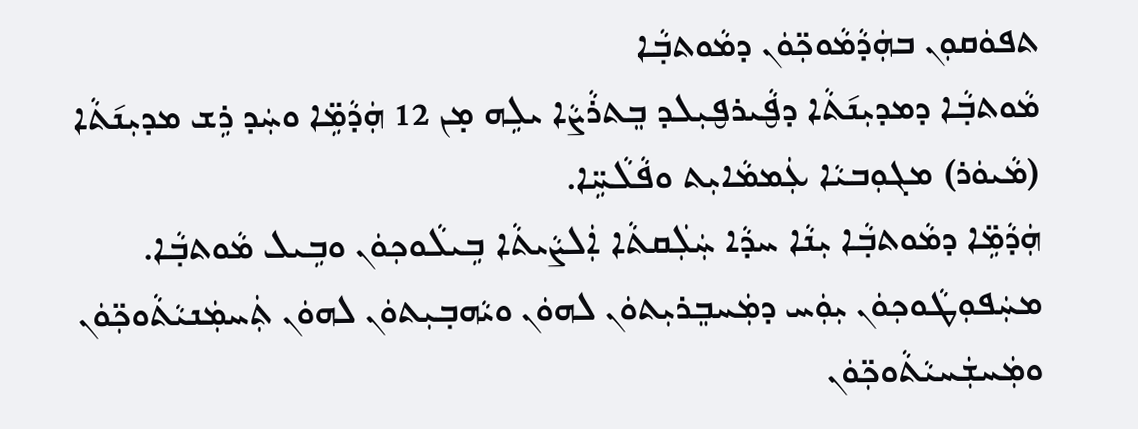ܬܦܘܿܩܘܼܢ ܒܗܲܕܵܡܵܘܟ݂̈ܘܿܢ ܕܡܵܘܬܒ݂ܵܐ
ܡܵܘܬܒ݂ܵܐ ܕܡܕܝܼܢ݇ܬܵܐ ܕܦ̮ܵܝܪܦ̮ܝܼܠܕ ܒܸܬܪܵܨܵܐ ܝܠܹܗ ܡ̣ܢ 12 ܗܲܕܵܡܹ̈ܐ ܘܚܲܕ ܪܹܫ ܡܕܝܼܢ݇ܬܵܐ (ܡܵܝܘܿܪ) ܡܓܘܼܒܝܵܐ ܥܲܡܡܵܐܝܼܬ ܘܦܵܠܵܚܹ̈ܐ.
ܗܲܕܵܡܹ̈ܐ ܕܡܵܘܬܒ݂ܵܐ ܝܼܢܵܐ ܚܕܵܐ ܚܲܠܲܩܬܵܐ ܐܲܠܨܵܝܬܵܐ ܒܹܝܠܵܘܟ݂ܘܿܢ ܘܒܹܝܠ ܡܵܘܬܒ݂ܵܐ. ܡܚܲܦܘܼܛܵܘܟ݂ܘܿܢ ܝܼܘܲܚ ܕܡܲܚܒܸܪܝܼܬܘܿܢ ܠܗܘܿܢ ܘܝܵܗܒ݂ܝܼܬܘܿܢ ܠܗܘܿܢ ܬܲܚܡܲܢܝܵܬܵܘܟ݂̈ܘܿܢ ܘܡܲܚܫܲܚܝܵܬܵܘܟ݂̈ܘܿܢ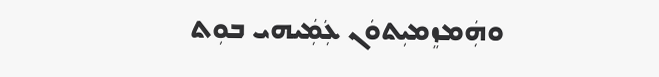ܘܗܲܡܙܸܡܝܼܬܘܿܢ ܥܲܡܲܝܗܝ ܒܘܼܬ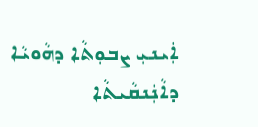ܐܲܝܢܝܼ ܨܒܘܼܬܵܐ ܕܗܵܘܝܵܐ ܕܐܵܢܲܢܩܵܝܬܵܐ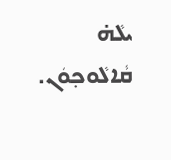ܝܠܵܗ̇ ܩܵܐܠܵܘܟ݂ܘܿܢ.